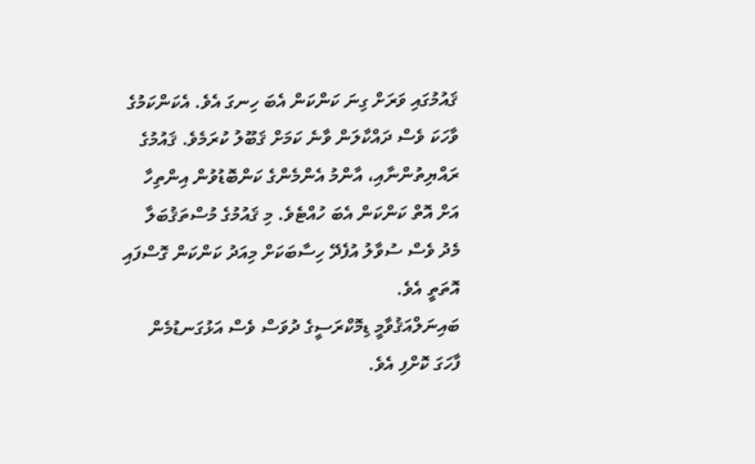ޤައުމުގައި ވަރަށް ގިނަ ކަންކަން އެބަ ހިނގަ އެވެ. އެކަންކަމުގެ ވާހަކަ ވެސް ދައްކާލަން ވާނެ ކަމަށް ޤަބޫލު ކުރަމެވެ. ޤައުމުގެ ރައްޔިތުންނާއި، އާންމު އެންމެންގެ ކަންބޮޑުވުން އިންތިހާ އަށް އޮތް ކަންކަން އެބަ ހުއްޓެވެ. މި ޤައުމުގެ މުސްތަޤުބަލާ މެދު ވެސް ސުވާލު އުފެދޭ ހިސާބަކަށް މިއަދު ކަންކަން ގޮސްފައި އޮތަތީ އެވެ.
ބައިނަލްއަޤުވާމީ ޑިމޮކްރަސީގެ ދުވަސް ވެސް އަޅުގަނޑުމެން ފާހަގަ ކޮށްފި އެވެ.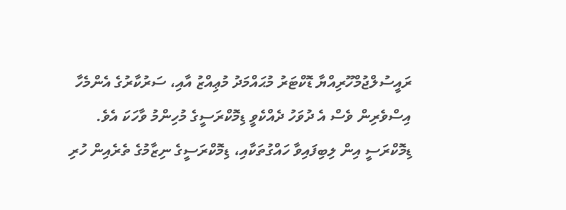ރައީސުލްޖުމްހޫރިއްޔާ ޑޮކްޓަރު މުޙައްމަދު މުޢިއްޒު އާއި، ސަރުކާރުގެ އެންމެހާ އިސްވެރިން ވެސް އެ ދުވަހު ދެއްކެވީ ޑިމޮކްރަސީގެ މުހިންމު ވާހަކަ އެވެ. ޑިމޮކްރަސީ އިން ލިބިފައިވާ ހައްގުތަކާއި، ޑިމޮކްރަސީގެ ނިޒާމުގެ ތެރެއިން ހުރި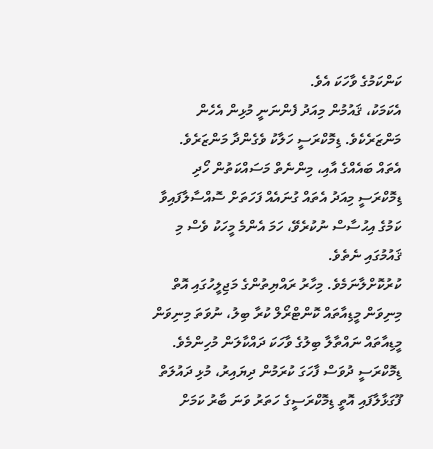ކަންކަމުގެ ވާހަކަ އެވެ.
އެކަމަކު، ޤައުމުން މިއަދު ފެންނަނީ މުޅިން އެހެން މަންޒަރެކެވެ. ޑިމޮކްރަސީ ހަލާކު ވެގެންދާ މަންޒަރެވެ. އެތައް ބައެއްގެ އާއި، މިންނެތް މަސައްކަތުން ހޯދި ޑިމޮކްރަސީ މިއަދު އެތައް ގުނައެއް ފަހަތަށް ސޮއްސާލާފައިވާ ކަމުގެ އިޙުސާސް ނުކުރެވޭ، ހަމަ އެންމެ މީހަކު ވެސް މި ޤައުމުގައި ނެތެވެ.
ކުރުކޮށްލާނަމެވެ. މިހާރު ރައްޔިތުންގެ މަޖިލީހުގައި އޮތް މިނިވަން މީޑިއާތައް ކޮންޓްރޯލް ކުރާ ބިލު، ނުވަތަ މިނިވަން މީޑިއާތައް ނައްތާލާ ބިލުގެ ވާހަކަ ދައްކާލަން މުހިންމެވެ. ޑިމޮކްރަސީ ދުވަސް ފާހަގަ ކުރަމުން ދިޔައިރު، މުޅި ދައުލަތް ފޫގަޅާލާފައި އޮތީ ޑިމޮކްރަސީގެ ހަތަރު ވަނަ ބާރު ކަމަށް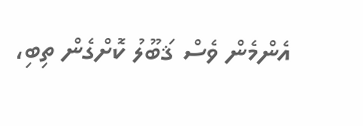އެންމެން ވެސް ޤަބޫލު ކޮށްގެން ތިބި،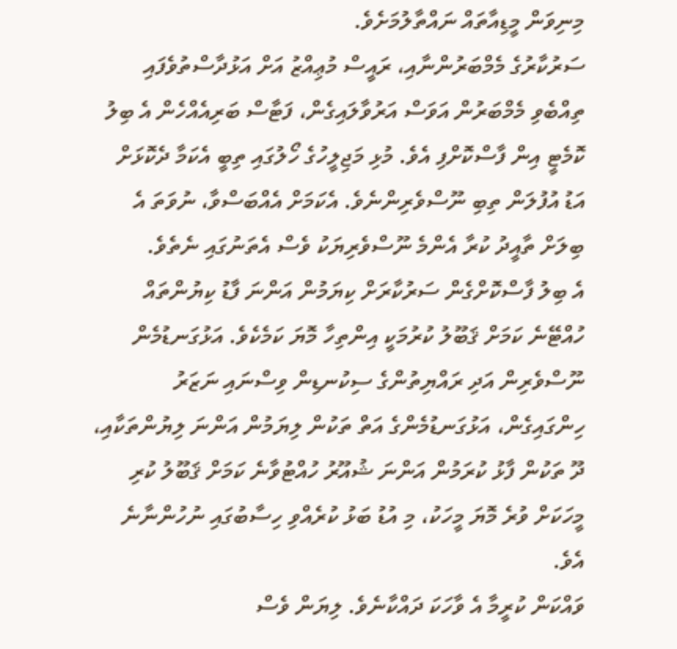މިނިވަން މީޑިއާތައް ނައްތާލުމަށެވެ.
ސަރުކާރުގެ މެމްބަރުންނާއި، ރައީސް މުޢިއްޒު އަށް އަޅުދާސްތުވެފައި ތިއްބެވި މެމްބަރުން އަވަސް އަރުވާލައިގެން، ފަޓާސް ބަރިއެއްހެން އެ ބިލު ކޮމެޓީ އިން ފާސްކޮށްފި އެވެ. މުޅި މަޖިލީހުގެ ހޯލުގައި ތިބީ އެކަމާ ދެކޮޅަށް އަޑު އުފުލަން ތިބި ނޫސްވެރިންނެވެ. އެކަމަށް އެއްބަސްވާ، ނުވަތަ އެ ބިލަށް ތާއީދު ކުރާ އެންމެ ނޫސްވެރިޔަކު ވެސް އެތަނުގައި ނެތެވެ.
އެ ބިލު ފާސްކޮށްގެން ސަރުކާރަށް ކިޔަމުން އަންނަ ފާޑު ކިޔުންތައް ހުއްޓޭނެ ކަމަށް ޤަބޫލު ކުރުމަކީ އިންތިހާ މޮޔަ ކަމެކެވެ. އަޅުގަނޑުމެން ނޫސްވެރިން އަދި ރައްޔިތުންގެ ސިކުނޑިން ވިސްނައި ނަޒަރު ހިންގައިގެން، އަޅުގަނޑުމެންގެ އަތް ތަކުން ލިޔަމުން އަންނަ ލިޔުންތަކާއި، ދޫ ތަކުން ފާޅު ކުރަމުން އަންނަ ޝުއޫރު ހުއްޓުވާނެ ކަމަށް ޤަބޫލު ކުރި މީހަކަށް ވުރެ މޮޔަ މީހަކު، މި އުޑު ބަޅު ކުރެއްވި ހިސާބުގައި ނުހުންނާނެ އެވެ.
ވައްކަން ކުރީމާ އެ ވާހަކަ ދައްކާނެވެ. ލިޔަން ވެސް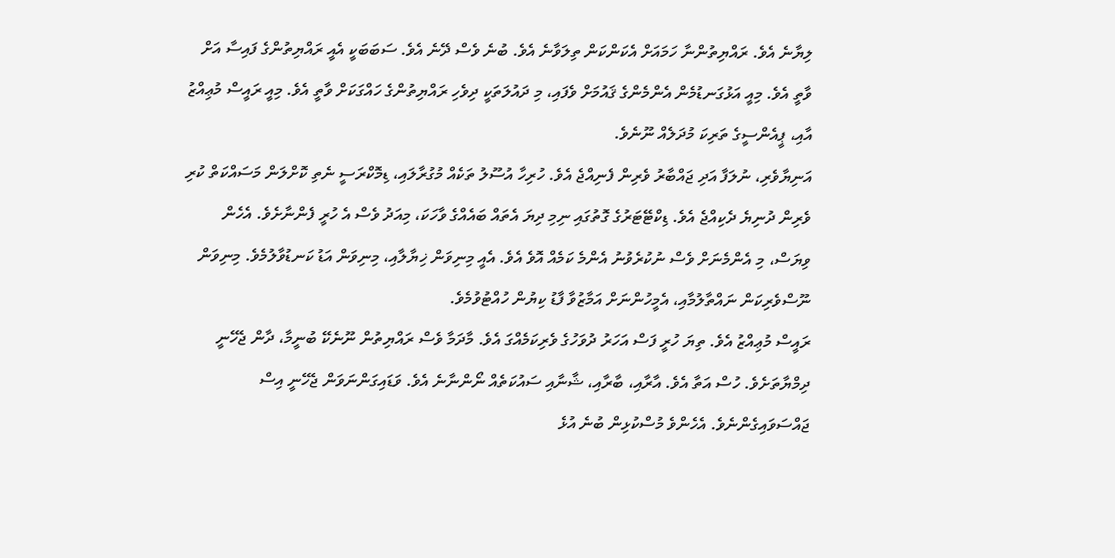ލިޔާނެ އެވެ. ރައްޔިތުންނާ ހަމައަށް އެކަންކަން ތިލަވާނެ އެވެ. ބުނެ ވެސް ދޭނެ އެވެ. ސަބަބަކީ އެއީ ރައްޔިތުންގެ ފައިސާ އަށް ވާތީ އެވެ. މިއީ އަޅުގަނޑުމެން އެންމެންގެ ޤައުމަށް ވެފައި، މި ދައުލަތަކީ ދިވެހި ރައްޔިތުންގެ ހައްގަކަށް ވާތީ އެވެ. މިއީ ރައީސް މުޢިއްޒު އާއި، ޕީއެންސީގެ ތަރިކަ މުދަލެއް ނޫނެވެ.
އަނިޔާވެރި، ނުލަފާ އަދި ޖައްބާރު ވެރިން ފެނިއްޖެ އެވެ. ހުރިހާ އުސޫލު ތަކެއް މުގުރާލައި، ޑިމޮކްރަސީ ނެތި ކޮށްލަން މަސައްކަތް ކުރި ވެރިން ދުނިޔެ ދެކިއްޖެ އެވެ. ޑިކްޓޭޓަރުގެ ގޮތުގައި ނިމި ދިޔަ އެތައް ބައެއްގެ ވާހަކަ، މިއަދު ވެސް އެ ހުރީ ފެންނާށެވެ. އެހެން ވިޔަސް، މި އެންމެނަށް ވެސް ނުކުރެވުނު އެންމެ ކަމެއް އޮވެ އެވެ. އެއީ މިނިވަން ޚިޔާލާއި، މިނިވަން އަޑު ކަނޑުވާލުމެވެ. މިނިވަން ނޫސްވެރިކަން ނައްތާލުމާއި، އެމީހުންނަށް އަމާޒުވާ ފާޑު ކިޔުން ހުއްޓުވުމެވެ.
ރައީސް މުޢިއްޒު އެވެ. ތިޔަ ހުރީ ފަސް އަހަރު ދުވަހުގެ ވެރިކަމެއްގަ އެވެ. މާދަމާ ވެސް ރައްޔިތުން ނޫނެކޭ ބުނީމާ، ދާން ޖެހޭނީ ދިމްޔާތަށެވެ. ހުސް އަތާ އެވެ. އާރާއި، ބާރާއި، ޝާނާއި ސައުކަތެއް ނޯންނާނެ އެވެ. ވަޑައިގަންނަވަން ޖެހޭނީ އިސް ޖައްސަވައިގެންނެވެ. އެހެންވެ މުސްކުޅިން ބުނެ އުޅެ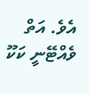އެވެ. އަތް ވެއްޓޭނީ ކަކޫ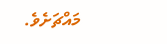މައްޗަށެވެ.